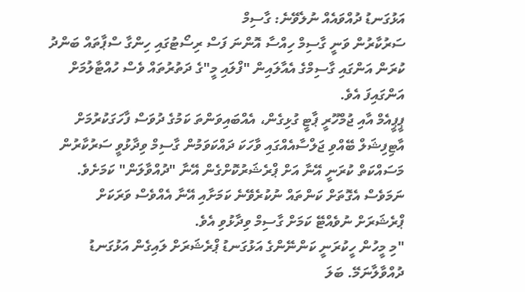އަޅުގަނޑު ދުއްވައެއް ނުލެވޭނެ: ގާސިމް
ސަރުކާރުން ވަނީ ގާސިމް ހިއްސާ އޮންނަ ފަސް ރިސޯޓުގައި ހިންގާ ސްޕާތައް ބަންދު ކުރަން އަންގައި ގާސިމްގެ އެއާލައިން "ފްލައި މީ"ގެ ދަތުރުތައް ވެސް ހުއްޓާލުމަށް އަންގައިފަ އެވެ.
ޕީޕީއެމް އާއި ޖުމްހޫރީ ޕާޓީ ގުޅިގެން، އެއްބައިވަންތަ ކަމުގެ ދުވަސް ފާހަގަކުރުމަށް އާޓިފިޝަލް ބޭއްވި ޖަލްސާއެއްގައި ވާހަކަ ދައްކަވަމުން ގާސިމް ވިދާޅުވީ ސަރުކާރުން މަސައްކަތް ކުރަނީ އޭނާ އަށް ޕްރެޝަރުކޮށްގެން އޭނާ "ދުއްވާލަން" ކަމަށެވެ. ނަމަވެސް އެގޮތަށް ކަންތައް ނުކުރެވޭނެ ކަމަށާއި އޭނާ އެއްވެސް ވަރަކަށް ޕްރެޝަރަށް ނުވެއްޓޭ ކަމަށް ގާސިމް ވިދާޅުވި އެވެ.
"މި މީހުން ހީކުރަނީ ކަންނޭންގެ އަޅުގަނޑު ޕްރެޝަރަށް ލައިގެން އަޅުގަނޑު ދުއްވާލާނަމޭ. ބަލަ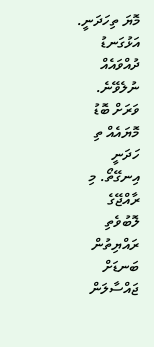މޮޔަ ތިހަދަނީ. އަޅުގަނޑު ދުއްވައެއް ނުލެވޭނެ. ވަރަށް ބޮޑު މޮޔައެއް ތި ހަދަނީ އިނގޭތޯ. މި ރާއްޖޭގެ ލޮބުވެތި ރައްޔިތުން ބަނޑަށް ޖައްސާލަން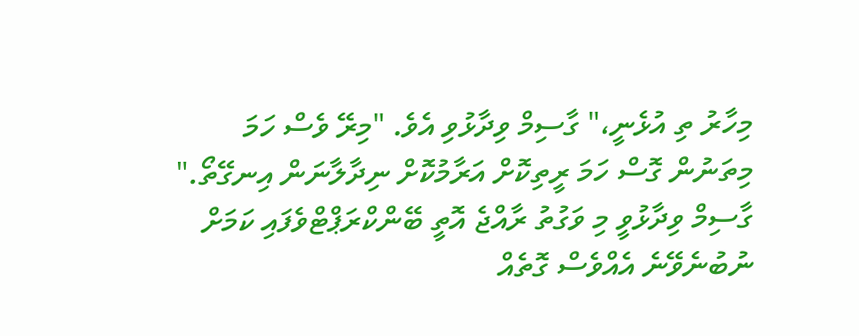މިހާރު ތި އުޅެނީ،" ގާސިމް ވިދާޅުވި އެވެ. "މިރޭ ވެސް ހަމަ މިތަނުން ގޮސް ހަމަ ރީތިކޮށް އަރާމުކޮށް ނިދާލާނަން އިނގޭތޯ."
ގާސިމް ވިދާޅުވީ މި ވަގުތު ރާއްޖެ އޮތީ ބޭންކްރަޕްޓްވެފައި ކަމަށް ނުބުނެވޭނެ އެއްވެސް ގޮތެއް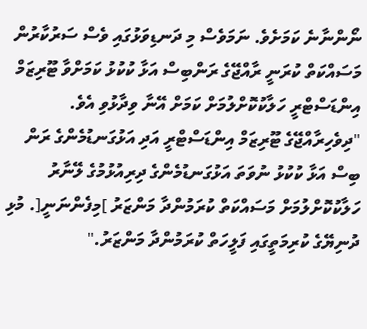ނޯންނާނެ ކަމަށެވެ. ނަމަވެސް މި ދަނޑިވަޅުގައި ވެސް ސަރުކާރުން މަސައްކަތް ކުރަނީ ރާއްޖޭގެ ރަންބިސް އަޅާ ކުކުޅު ކަމަށްވާ ޓޫރިޒަމް އިންޑަސްޓްރީ ހަލާކުކޮށްލުމަށް ކަމަށް އޭނާ ވިދާޅުވި އެވެ.
"ދިވެހިރާއްޖޭގެ ޓޫރިޒަމް އިންޑަސްޓްރީ އަދި އަޅުގަނޑުމެންގެ ރަން ބިސް އަޅާ ކުކުޅު ނުވަތަ އަޅުގަނޑުމެންގެ ދިރިއުޅުމުގެ ލޭނާރު ހަލާކުކޮށްލުމަށް މަސައްކަތް ކުރަމުންދާ މަންޒަރު ]މިފެންނަނީ[. މުޅި ދުނިޔޭގެ ކުރިމަތީގައި ފަލީހަތް ކުރަމުންދާ މަންޒަރު."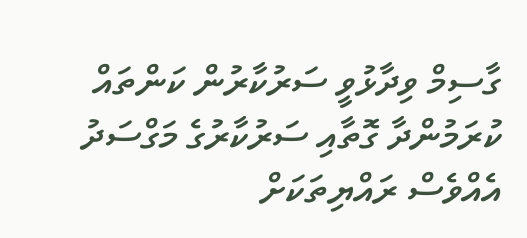ގާސިމް ވިދާޅުވީ ސަރުކާރުން ކަންތައް ކުރަމުންދާ ގޮތާއި ސަރުކާރުގެ މަގްސަދު އެއްވެސް ރައްޔިތަކަށް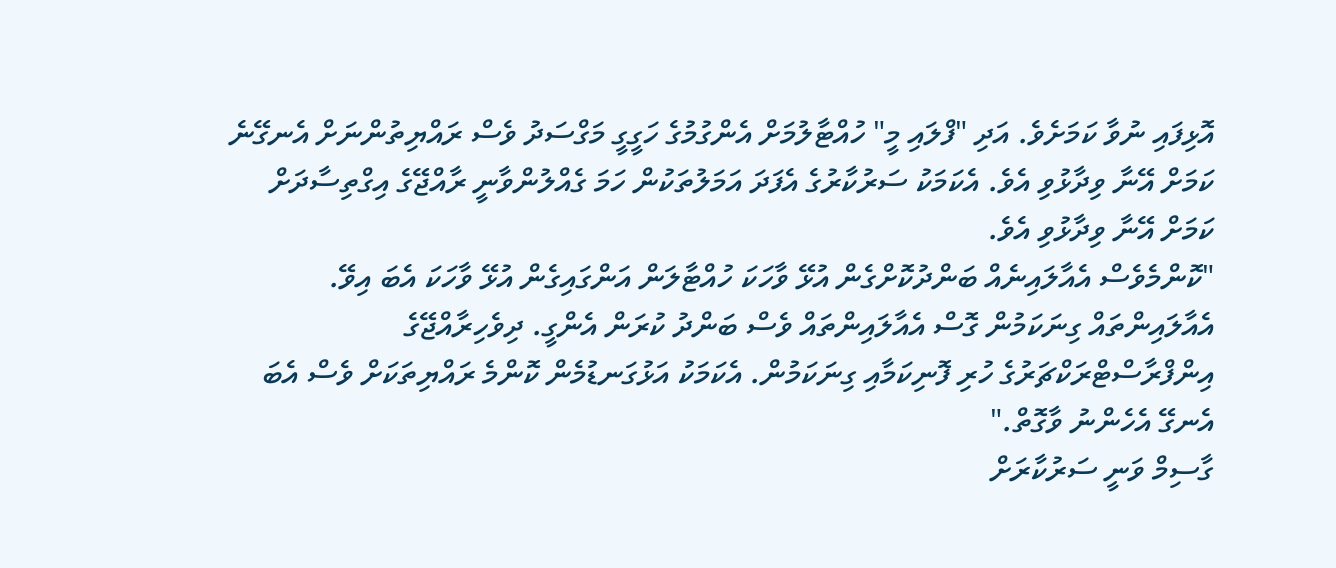އޮޅިފައި ނުވާ ކަމަށެވެ. އަދި "ފްލައި މީ" ހުއްޓާލުމަށް އެންގުމުގެ ހަގީގީ މަގްސަދު ވެސް ރައްޔިތުންނަށް އެނގޭނެ ކަމަށް އޭނާ ވިދާޅުވި އެވެ. އެކަމަކު ސަރުކާރުގެ އެފަދަ އަމަލުތަކުން ހަމަ ގެއްލުންވާނީ ރާއްޖޭގެ އިގްތިސާދަށް ކަމަށް އޭނާ ވިދާޅުވި އެވެ.
"ކޮންމެވެސް އެއާލައިނެއް ބަންދުކޮށްގެން އުޅޭ ވާހަކަ ހުއްޓާލަން އަންގައިގެން އުޅޭ ވާހަކަ އެބަ އިވޭ. އެއާލައިންތައް ގިނަކަމުން ގޮސް އެއާލައިންތައް ވެސް ބަންދު ކުރަން އެންގީ. ދިވެހިރާއްޖޭގެ އިންފްރާސްޓްރަކްޗަރުގެ ހުރި ފޮނިކަމާއި ގިނަކަމުން. އެކަމަކު އަޅުގަނޑުމެން ކޮންމެ ރައްޔިތަކަށް ވެސް އެބަ އެނގޭ އެހެންނު ވާގޮތް."
ގާސިމް ވަނީ ސަރުކާރަށް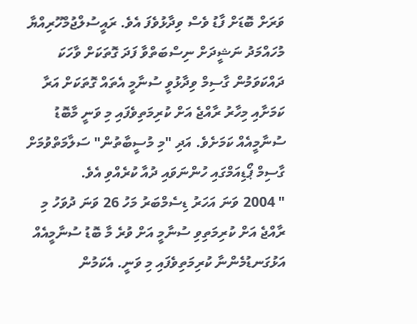ވަރަށް ބޮޑަށް ފާޑު ވެސް ވިދާޅުވެފަ އެވެ. ރައީސުލްޖުމްހޫރިއްޔާ މުހައްމަދު ނަޝީދަށް ނިސްބަތްވާ ފަދަ ގޮތަކަށް ވާހަކަ ދައްކަވަމުން ގާސިމް ވިދާޅުވީ ސުނާމީ އެތައް ގޮތަކަށް އަރާ ކަމަށާއި މިހާރު ރާއްޖެ އަށް ކުރިމަތިވެފައި މި ވަނީ މާބޮޑު ސުނާމީއެއް ކަމަށެވެ. އަދި "މި މުސީބާތުން" ސަލާމަތްވުމަށް ގާސިމް ޕޯޑިއަމްގައި ހުންނަވައި ދުއާ ކުރެއްވި އެވެ.
" 2004 ވަނަ އަހަރު ޑިސެމްބަރު މަހު 26 ވަނަ ދުވަހު މި ރާއްޖެ އަށް ކުރިމަތިވި ސުނާމީ އަށް ވުރެ މާ ބޮޑު ސުނާމީއެއް އަޅުގަނޑުމެންނާ ކުރިމަތިވެފައި މި ވަނީ. އެކަމުން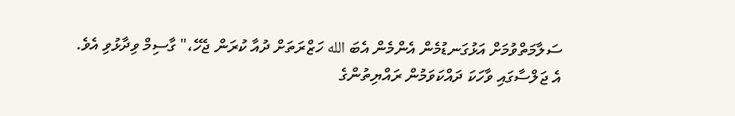ސަލާމަތްވުމަށް އަޅުގަނޑުމެން އެންމެން އެބަ الله ހަޒްރަތަށް ދުއާ ކުރަން ޖެހޭ،" ގާސިމް ވިދާޅުވި އެވެ.
އެ ޖަލްސާގައި ވާހަކަ ދައްކަވަމުން ރައްޔިތުންގެ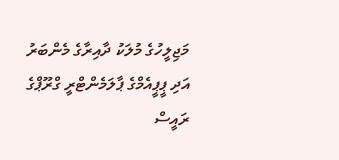މަޖިލީހުގެ މުލަކު ދާއިރާގެ މެންބަރު އަދި ޕީޕީއެމްގެ ޕާލަމެންޓްރީ ގްރޫޕްގެ ރައީސް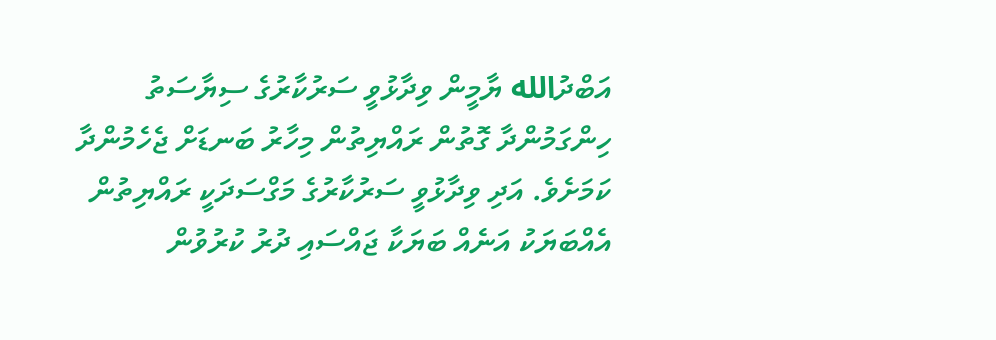އަބްދުالله ޔާމީން ވިދާޅުވީ ސަރުކާރުގެ ސިޔާސަތު ހިންގަމުންދާ ގޮތުން ރައްޔިތުން މިހާރު ބަނޑަށް ޖެހެމުންދާ ކަމަށެވެ. އަދި ވިދާޅުވީ ސަރުކާރުގެ މަގްސަދަކީ ރައްޔިތުން އެއްބަޔަކު އަނެއް ބަޔަކާ ޖައްސައި ދުރު ކުރުވުން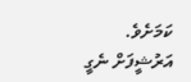ކަމަށެވެ.
އަރުޝީފަށް ނެގީ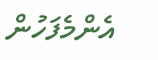އެންމެފަހުން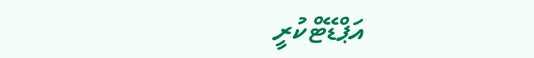އަޕްޑޭޓްކުރީ